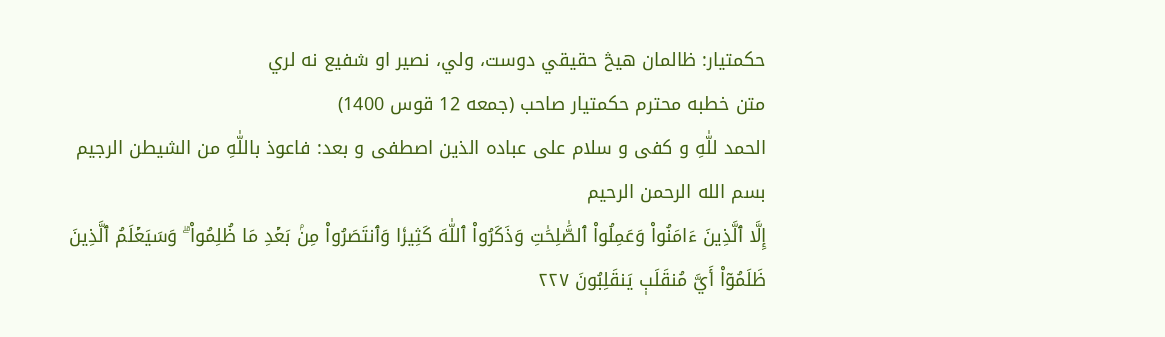حکمتيار: ظالمان هيڅ حقيقي دوست، ولي، نصير او شفيع نه لري
متن خطبه محترم حکمتيار صاحب (جمعه 12 قوس 1400)
الحمد للّٰهِ و كفى و سلام على عباده الذين اصطفى و بعد: فاعوذ باللّٰهِ من الشيطن الرجيم بسم الله الرحمن الرحيم
إِلَّا ٱلَّذِينَ ءَامَنُواْ وَعَمِلُواْ ٱلصَّٰلِحَٰتِ وَذَكَرُواْ ٱللّٰهَ كَثِيرٗا وَٱنتَصَرُواْ مِنۢ بَعۡدِ مَا ظُلِمُواْ ۗ وَسَيَعۡلَمُ ٱلَّذِينَ ظَلَمُوٓاْ أَيَّ مُنقَلَبٖ يَنقَلِبُونَ ٢٢٧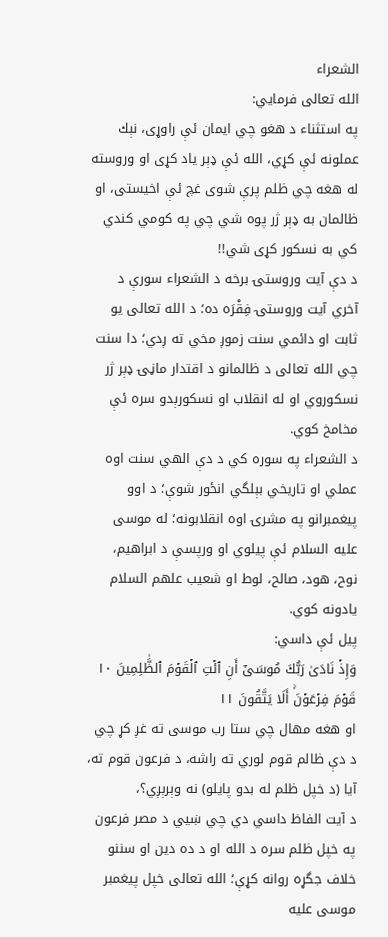الشعراء
الله تعالى فرمايي:
په استثناء د هغو چي ايمان ئې راوړى، نېك عملونه ئې كړي، الله ئې ډېر ياد كړى او وروسته له هغه چي ظلم پرې شوى غچ ئې اخيستى، او ظالمان به ډېر ژر پوه شي چي په كومي كندي كي به نسكور كړى شي!!
د دې آيت وروستۍ برخه د الشعراء سورې د آخري آيت وروستۍ فِقْرَه ده؛ د الله تعالى يو ثابت او دائمي سنت زموږ مخي ته ږدي؛ دا سنت چي الله تعالى د ظالمانو د اقتدار ماڼۍ ډېر ژر نسكوروي او له انقلاب او نسكورېدو سره ئې مخامخ كوي.
د الشعراء په سوره كي د دې الهي سنت اوه عملي او تاريخي بېلگي انځور شوې؛ د اوو پيغمبرانو په مشرۍ اوه انقلابونه؛ له موسى عليه السلام ئې پيلوي او ورپسې د ابراهيم، نوح، هود، صالح، لوط او شعيب علهم السلام يادونه كوي.
پيل ئې داسي:
وَإِذۡ نَادَىٰ رَبُّكَ مُوسَىٰٓ أَنِ ٱئۡتِ ٱلۡقَوۡمَ ٱلظَّٰلِمِينَ ١٠ قَوۡمَ فِرۡعَوۡنَۚ أَلَا يَتَّقُونَ ١١
او هغه مهال چي ستا رب موسى ته غږ كړ چي د دې ظالم قوم لوري ته راشه، د فرعون قوم ته، آيا (د خپل ظلم له بدو پايلو) نه وېرېږي؟،
د آيت الفاظ داسي دي چي ښيي د مصر فرعون په خپل ظلم سره د الله او د ده دين او سننو خلاف جگړه روانه كړې؛ الله تعالى خپل پيغمبر موسى عليه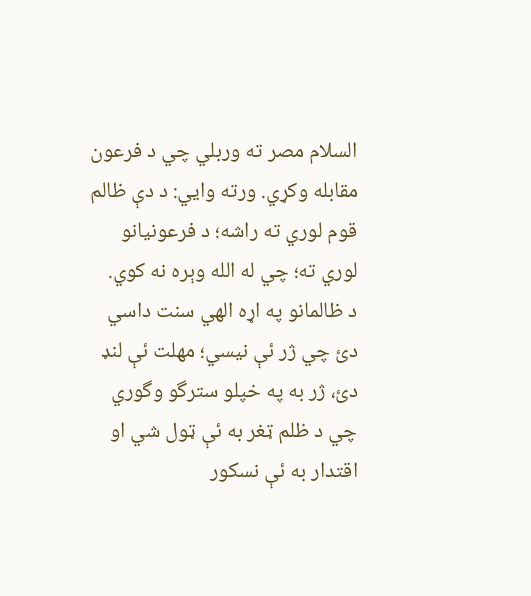السلام مصر ته وربلي چي د فرعون مقابله وكړي. ورته وايي: د دې ظالم قوم لوري ته راشه؛ د فرعونيانو لوري ته؛ چي له الله وېره نه كوي.
د ظالمانو په اړه الهي سنت داسي دئ چي ژر ئې نيسي؛ مهلت ئې لنډ دئ، ژر به په خپلو سترگو وگوري چي د ظلم ټغر به ئې ټول شي او اقتدار به ئې نسكور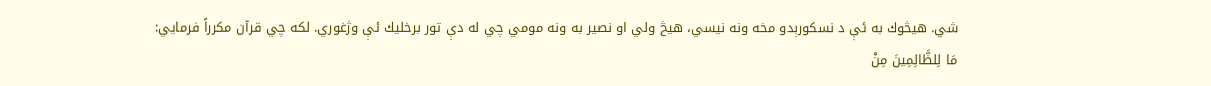شي. هيڅوك به ئې د نسكورېدو مخه ونه نيسي، هيڅ ولي او نصير به ونه مومي چي له دې تور برخليك ئې وژغوري. لكه چي قرآن مكرراً فرمايي:
مَا لِلظَّالِمِينَ مِنْ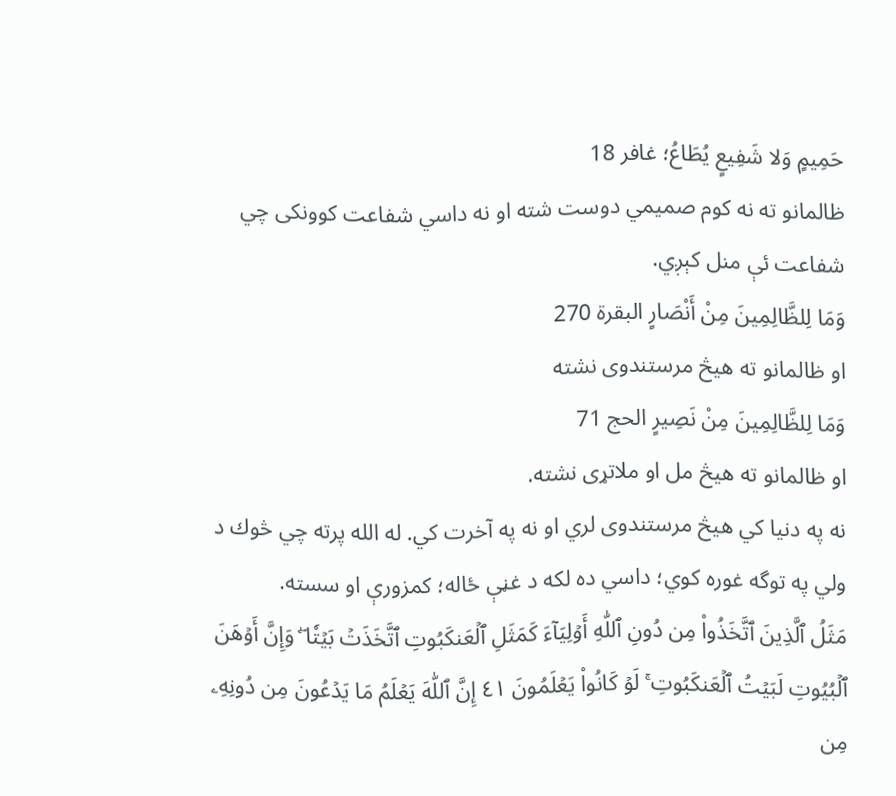حَمِيمٍ وَلا شَفِيعٍ يُطَاعُ؛ غافر 18
ظالمانو ته نه كوم صميمي دوست شته او نه داسي شفاعت كوونكى چي شفاعت ئې منل كېږي.
وَمَا لِلظَّالِمِينَ مِنْ أَنْصَارٍ البقرة 270
او ظالمانو ته هيڅ مرستندوى نشته
وَمَا لِلظَّالِمِينَ مِنْ نَصِيرٍ الحج 71
او ظالمانو ته هيڅ مل او ملاتړى نشته.
نه په دنيا كي هيڅ مرستندوى لري او نه په آخرت كي. له الله پرته چي څوك د ولي په توگه غوره كوي؛ داسي ده لكه د غڼې ځاله؛ كمزورې او سسته.
مَثَلُ ٱلَّذِينَ ٱتَّخَذُواْ مِن دُونِ ٱللّٰهِ أَوۡلِيَآءَ كَمَثَلِ ٱلۡعَنكَبُوتِ ٱتَّخَذَتۡ بَيۡتٗا ۖ وَإِنَّ أَوۡهَنَ ٱلۡبُيُوتِ لَبَيۡتُ ٱلۡعَنكَبُوتِ ۚ لَوۡ كَانُواْ يَعۡلَمُونَ ٤١ إِنَّ ٱللّٰهَ يَعۡلَمُ مَا يَدۡعُونَ مِن دُونِهِۦ مِن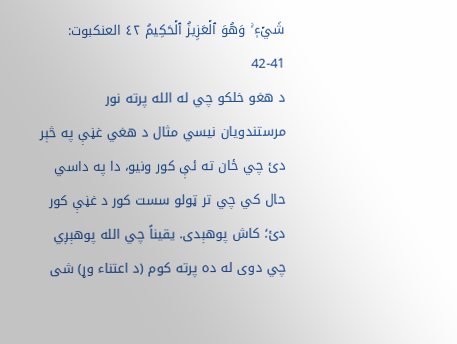شَيۡءٖ ۚ وَهُوَ ٱلۡعَزِيزُ ٱلۡحَكِيمُ ٤٢ العنكبوت: 41-42
د هغو خلكو چي له الله پرته نور مرستندويان نيسي مثال د هغي غڼې په څېر دئ چي ځان ته ئې كور ونيو، دا په داسي حال كي چي تر ټولو سست كور د غڼې كور دئ؛ كاش پوهېدى. يقيناً چي الله پوهېږي چي دوى له ده پرته كوم (د اعتناء وړ) شى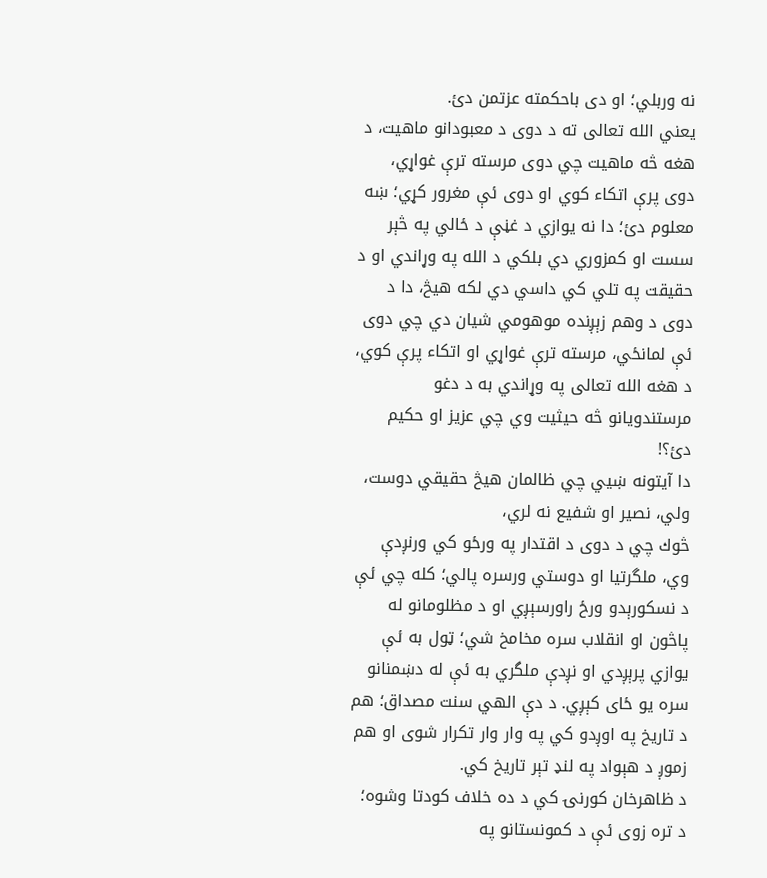نه وربلي؛ او دى باحكمته عزتمن دئ.
يعني الله تعالى ته د دوى د معبودانو ماهيت، د هغه څه ماهيت چي دوى مرسته ترې غواړي، دوى پرې اتكاء كوي او دوى ئې مغرور كړي؛ ښه معلوم دئ؛ دا نه يوازي د غڼې د ځالي په څېر سست او كمزوري دي بلكي د الله په وړاندي او د حقيقت په تلي كي داسي دي لكه هيڅ، دا د دوى د وهم زېږنده موهومي شيان دي چي دوى ئې لمانځي، مرسته ترې غواړي او اتكاء پرې كوي، د هغه الله تعالى په وړاندي به د دغو مرستندويانو څه حيثيت وي چي عزيز او حكيم دئ؟!
دا آيتونه ښيي چي ظالمان هيڅ حقيقي دوست، ولي، نصير او شفيع نه لري،
څوك چي د دوى د اقتدار په ورځو كي ورنږدې وي، ملگرتيا او دوستي ورسره پالي؛ كله چي ئې د نسكورېدو ورځ راورسېږي او د مظلومانو له پاڅون او انقلاب سره مخامخ شي؛ ټول به ئې يوازي پرېږدي او نږدې ملگري به ئې له دښمنانو سره يو ځاى كېږي. د دې الهي سنت مصداق؛ هم د تاريخ په اوږدو كي په وار وار تكرار شوى او هم زموږ د هېواد په لنډ تېر تاريخ كي.
د ظاهرخان كورنۍ كي د ده خلاف كودتا وشوه؛ د تره زوى ئې د كمونستانو په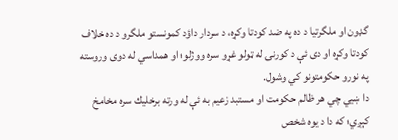گډون او ملگرتيا د ده په ضد كودتا وكړه، د سردار داؤد كمونستو ملگرو د ده خلاف كودتا وكړه او دى ئې د كورنۍ له ټولو غړو سره ووژلو؛ او همداسي له دوى وروسته په نورو حكومتونو كي وشول.
دا ښيي چي هر ظالم حكومت او مستبد زعيم به ئې له ورته برخليك سره مخامخ كېږي؛ كه دا د يوه شخص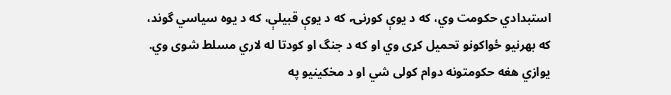استبدادي حكومت وي، كه د يوې كورنۍ، كه د يوې قبيلې، كه د يوه سياسي گوند، كه بهرنيو ځواكونو تحميل كړى وي او كه د جنگ او كودتا له لاري مسلط شوى وي.
يوازي هغه حكومتونه دوام كولى شي او د مخكينيو په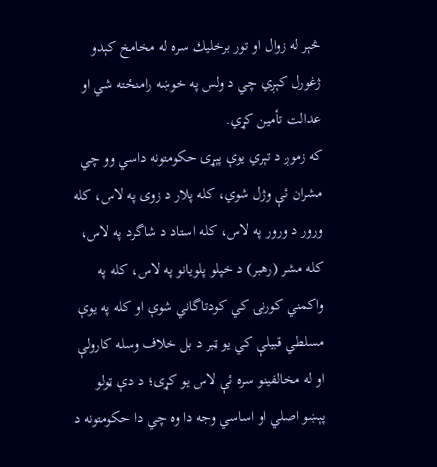څېر له زوال او تور برخليك سره له مخامخ كېدو ژغورل كېږي چي د ولس په خوښه رامنځته شي او عدالت تأمين كړي.
كه زموږ د تېري يوې پېړۍ حكومتونه داسي وو چي مشران ئې وژل شوي، كله پلار د زوى په لاس، كله ورور د ورور په لاس، كله استاد د شاگرد په لاس، كله مشر (رهبر) د خپلو پلويانو په لاس، كله په واكمني كورنۍ كي كودتاگاني شوې او كله په يوې مسلطي قبيلې كي يو ټبر د بل خلاف وسله كارولې او له مخالفينو سره ئې لاس يو كړى؛ د دې ټولو پېښو اصلي او اساسي وجه دا وه چي دا حكومتونه د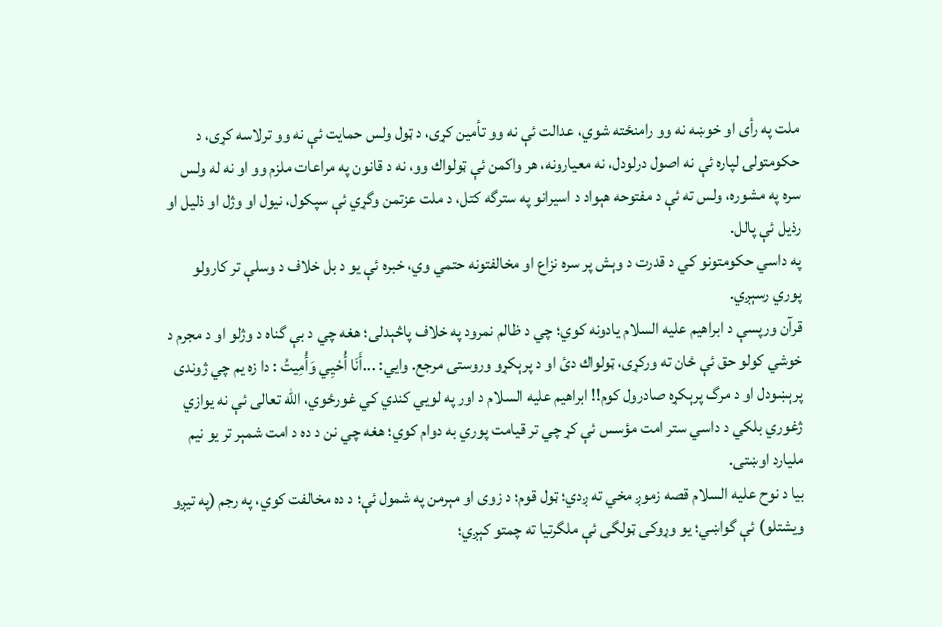ملت په رأى او خوښه نه وو رامنځته شوي، عدالت ئې نه وو تأمين كړى، د ټول ولس حمايت ئې نه وو ترلاسه كړى، د حكومتولۍ لپاره ئې نه اصول درلودل، نه معيارونه، هر واكمن ئې ټولواك وو، نه د قانون په مراعات ملزم وو او نه له ولس سره په مشوره، ولس ته ئې د مفتوحه هېواد د اسيرانو په سترگه كتل، د ملت عزتمن وگړي ئې سپكول، نيول او وژل او ذليل او رذيل ئې پالل.
په داسي حكومتونو كي د قدرت د وېش پر سره نزاع او مخالفتونه حتمي وي، خبره ئې يو د بل خلاف د وسلې تر كارولو پوري رسېږي.
قرآن ورپسې د ابراهيم عليه السلام يادونه كوي؛ چي د ظالم نمرود په خلاف پاڅېدلى؛ هغه چي د بې گناه د وژلو او د مجرم د خوشي كولو حق ئې ځان ته وركړى، ټولواك دئ او د پرېكړو وروستۍ مرجع. وايي: ...أَنَا أُحْيِي وَأُمِيتُ : دا زه يم چي ژوندى پرېښودل او د مرگ پرېكړه صادرول كوم!! ابراهيم عليه السلام د اور په لويي كندي كي غورځوي، الله تعالى ئې نه يوازي ژغوري بلكي د داسي ستر امت مؤسس ئې كړ چي تر قيامت پوري به دوام كوي؛ هغه چي نن د ده د امت شمېر تر يو نيم مليارد اوښتى.
بيا د نوح عليه السلام قصه زموږ مخي ته ږدي؛ ټول قوم؛ د زوى او مېرمن په شمول ئې؛ د ده مخالفت كوي، په رجم (په تيږو ويشتلو) ئې گواښي؛ يو وړوكى ټولگى ئې ملگرتيا ته چمتو كېږي؛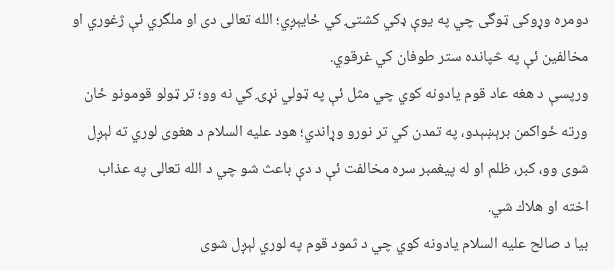دومره وړوكى ټوگى چي په يوې ډكي كشتۍ كي ځايېږي؛ الله تعالى دى او ملگري ئې ژغوري او مخالفين ئې په څپانده ستر طوفان كي غرقوي.
ورپسې د هغه عاد قوم يادونه كوي چي مثل ئې په ټولي نړۍ كي نه وو؛ تر ټولو قومونو ځان ورته ځواكمن برېښېدو، په تمدن كي تر نورو وړاندي؛ هود عليه السلام د هغوى لوري ته لېږل شوى وو، كبر، ظلم او له پيغمبر سره مخالفت ئې د دې باعث شو چي د الله تعالى په عذاب اخته او هلاك شي.
بيا د صالح عليه السلام يادونه كوي چي د ثمود قوم په لوري لېږل شوى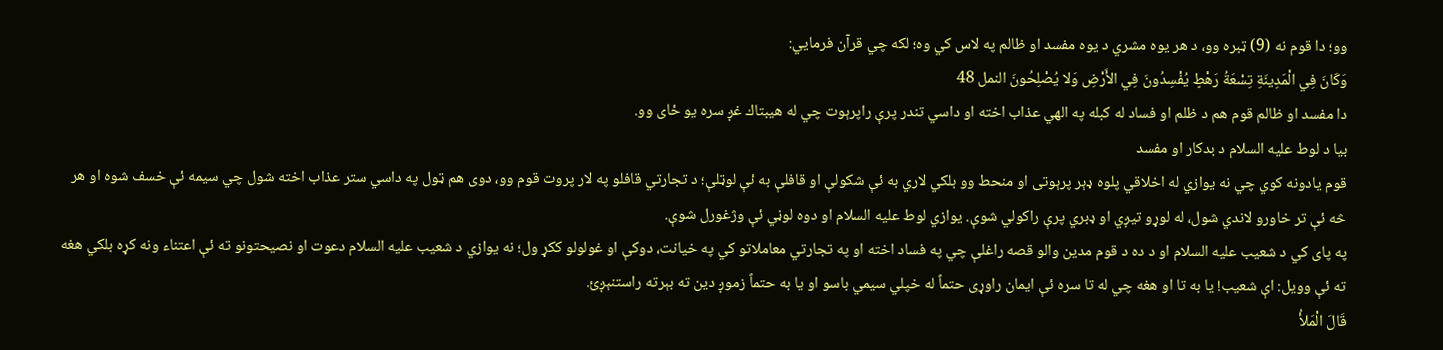وو؛ دا قوم نه (9) ټبره وو، د هر يوه مشري د يوه مفسد او ظالم په لاس كي وه؛ لكه چي قرآن فرمايي:
وَكَانَ فِي الْمَدِينَةِ تِسْعَةُ رَهْطٍ يُفْسِدُونَ فِي الأَرْضِ وَلا يُصْلِحُونَ النمل 48
دا مفسد او ظالم قوم هم د ظلم او فساد له كبله په الهي عذاب اخته او داسي تندر پرې راپرېوت چي له هيبتاك غږ سره يو ځاى وو.
بيا د لوط عليه السلام د بدكار او مفسد
قوم يادونه كوي چي نه يوازي له اخلاقي پلوه ډېر پرېوتى او منحط وو بلكي لاري به ئې شكولې او قافلې به ئې لوټلې؛ د تجارتي قافلو په لار پروت قوم وو، دوى هم ټول په داسي ستر عذاب اخته شول چي سيمه ئې خسف شوه او هر څه ئې تر خاورو لاندي شول، له لوړو تيږي او ډبري پرې راكولي شوې. يوازي لوط عليه السلام او دوه لوڼي ئې وژغورل شوې.
په پاى كي د شعيب عليه السلام او د ده د قوم مدين والو قصه راغلې چي په فساد اخته او په تجارتي معاملاتو كي په خيانت، دوكې او غولولو ككړ ول؛ نه يوازي د شعيب عليه السلام دعوت او نصيحتونو ته ئې اعتناء ونه كړه بلكي هغه ته ئې وويل: اې شعيب! يا به تا او هغه چي له تا سره ئې ايمان راوړى حتماً له خپلي سيمي باسو او يا به حتماً زموږ دين ته بېرته راستنېږئ.
قَالَ الْمَلأُ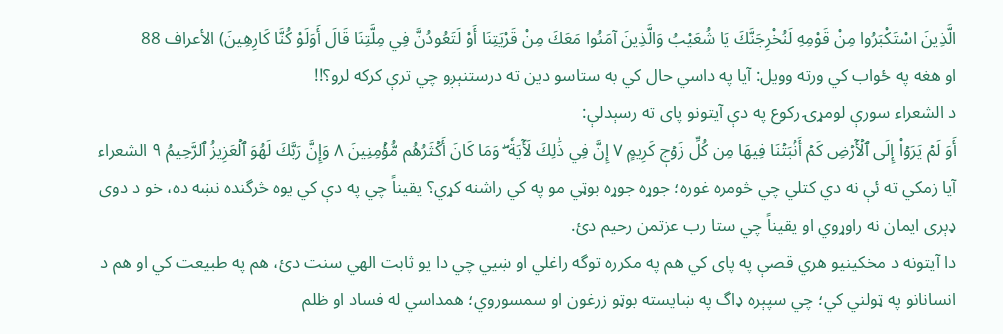الَّذِينَ اسْتَكْبَرُوا مِنْ قَوْمِهِ لَنُخْرِجَنَّكَ يَا شُعَيْبُ وَالَّذِينَ آمَنُوا مَعَكَ مِنْ قَرْيَتِنَا أَوْ لَتَعُودُنَّ فِي مِلَّتِنَا قَالَ أَوَلَوْ كُنَّا كَارِهِينَ) الأعراف 88
او هغه په ځواب كي ورته وويل: آيا په داسي حال كي به ستاسو دين ته درستنېږو چي ترې كركه لرو؟!!
د الشعراء سورې لومړۍ ركوع په دې آيتونو پاى ته رسېدلې:
أَوَ لَمۡ يَرَوۡاْ إِلَى ٱلۡأٓرۡضِ كَمۡ أَنۢبَتۡنَا فِيهَا مِن كُلِّ زَوۡجٖ كَرِيمٍ ٧ إِنَّ فِي ذَٰلِكَ لَأٓيَةٗ ۖ وَمَا كَانَ أَكۡثَرُهُم مُّؤۡمِنِينَ ٨ وَإِنَّ رَبَّكَ لَهُوَ ٱلۡعَزِيزُ ٱلرَّحِيمُ ٩ الشعراء
آيا زمكي ته ئې نه دي كتلي چي څومره غوره؛ جوړه جوړه بوټي مو په كي راشنه كړي؟ يقيناً چي په دې كي يوه څرگنده نښه ده، خو د دوى ډېرى ايمان نه راوړوي او يقيناً چي ستا رب عزتمن رحيم دئ.
دا آيتونه د مخكينيو هري قصې په پاى كي هم په مكرره توگه راغلي او ښيي چي دا يو ثابت الهي سنت دئ، هم په طبيعت كي او هم د انسانانو په ټولني كي؛ چي سپېره ډاگ په ښايسته بوټو زرغون او سمسوروي؛ همداسي له فساد او ظلم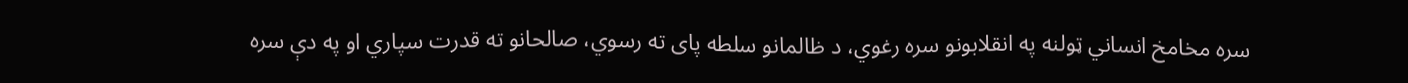سره مخامخ انساني ټولنه په انقلابونو سره رغوي، د ظالمانو سلطه پاى ته رسوي، صالحانو ته قدرت سپاري او په دې سره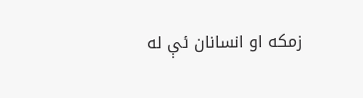زمكه او انسانان ئې له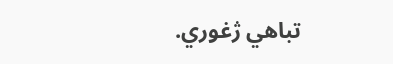تباهي ژغوري.